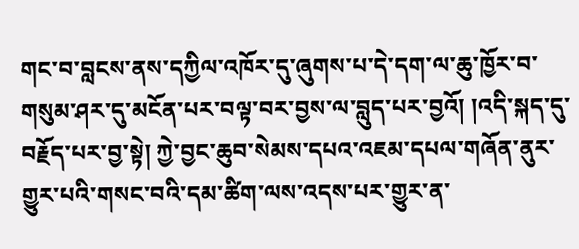གང་བ་བླངས་ནས་དཀྱིལ་འཁོར་དུ་ཞུགས་པ་དེ་དག་ལ་ཆུ་ཁྱོར་བ་གསུམ་ཤར་དུ་མངོན་པར་བལྟ་བར་བྱས་ལ་བླུད་པར་བྱའོ། །འདི་སྐད་དུ་བརྗོད་པར་བྱ་སྟེ། ཀྱེ་བྱང་ཆུབ་སེམས་དཔའ་འཇམ་དཔལ་གཞོན་ནུར་གྱུར་པའི་གསང་བའི་དམ་ཚིག་ལས་འདས་པར་གྱུར་ན་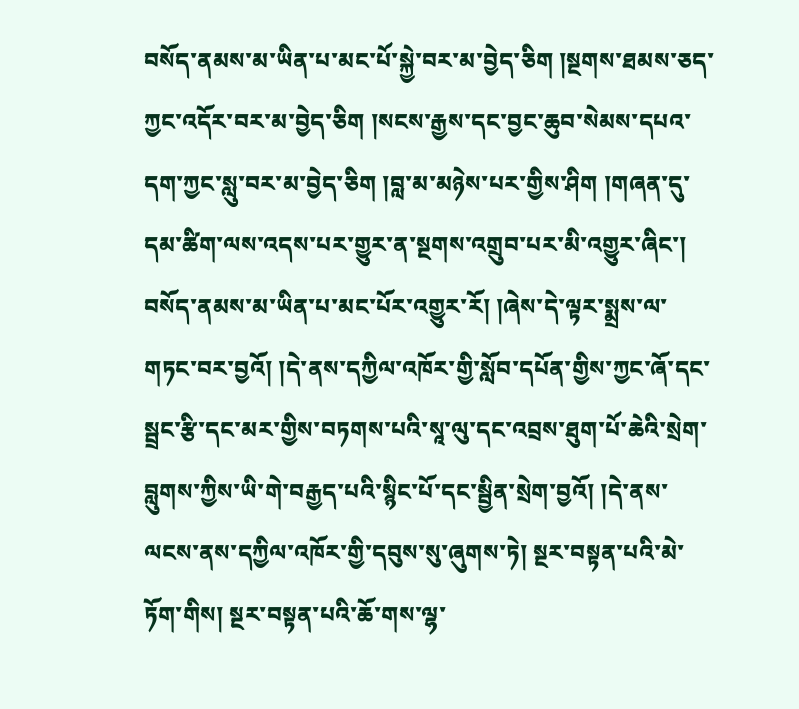བསོད་ནམས་མ་ཡིན་པ་མང་པོ་སྐྱེ་བར་མ་བྱེད་ཅིག །སྔགས་ཐམས་ཅད་ཀྱང་འདོར་བར་མ་བྱེད་ཅིག །སངས་རྒྱས་དང་བྱང་ཆུབ་སེམས་དཔའ་དག་ཀྱང་སླུ་བར་མ་བྱེད་ཅིག །བླ་མ་མཉེས་པར་གྱིས་ཤིག །གཞན་དུ་དམ་ཚིག་ལས་འདས་པར་གྱུར་ན་སྔགས་འགྲུབ་པར་མི་འགྱུར་ཞིང་། བསོད་ནམས་མ་ཡིན་པ་མང་པོར་འགྱུར་རོ། །ཞེས་དེ་ལྟར་སྨྲས་ལ་གཏང་བར་བྱའོ། །དེ་ནས་དཀྱིལ་འཁོར་གྱི་སློབ་དཔོན་གྱིས་ཀྱང་ཞོ་དང་སྦྲང་རྩི་དང་མར་གྱིས་བཏགས་པའི་སཱ་ལུ་དང་འབྲས་ཐུག་པོ་ཆེའི་སྲེག་བླུགས་ཀྱིས་ཡི་གེ་བརྒྱད་པའི་སྙིང་པོ་དང་སྦྱིན་སྲེག་བྱའོ། །དེ་ནས་ལངས་ནས་དཀྱིལ་འཁོར་གྱི་དབུས་སུ་ཞུགས་ཏེ། སྔར་བསྟན་པའི་མེ་ཏོག་གིས། སྔར་བསྟན་པའི་ཆོ་གས་ལྷ་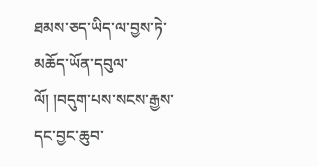ཐམས་ཅད་ཡིད་ལ་བྱས་ཏེ་མཆོད་ཡོན་དབུལ་ལོ། །བདུག་པས་སངས་རྒྱས་དང་བྱང་ཆུབ་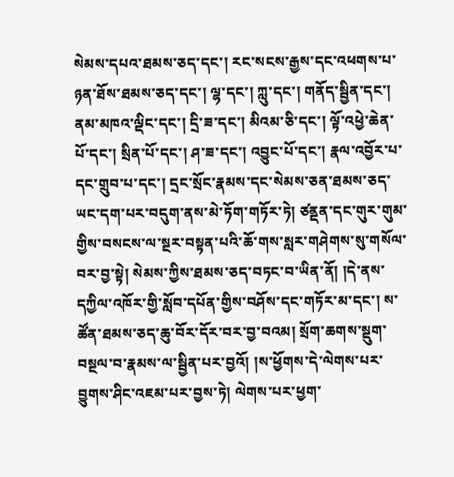སེམས་དཔའ་ཐམས་ཅད་དང་། རང་སངས་རྒྱས་དང་འཕགས་པ་ཉན་ཐོས་ཐམས་ཅད་དང་། ལྷ་དང་། ཀླུ་དང་། གནོད་སྦྱིན་དང་། ནམ་མཁའ་ལྡིང་དང་། དྲི་ཟ་དང་། མིའམ་ཅི་དང་། ལྟོ་འཕྱེ་ཆེན་པོ་དང་། སྲིན་པོ་དང་། ཤ་ཟ་དང་། འབྱུང་པོ་དང་། རྣལ་འབྱོར་པ་དང་གྲུབ་པ་དང་། དྲང་སྲོང་རྣམས་དང་སེམས་ཅན་ཐམས་ཅད་ཡང་དག་པར་བདུག་ནས་མེ་ཏོག་གཏོར་ཏེ། ཙནྡན་དང་གུར་གུམ་གྱིས་བསངས་ལ་སྔར་བསྟན་པའི་ཆོ་གས་སླར་གཤེགས་སུ་གསོལ་བར་བྱ་སྟེ། སེམས་ཀྱིས་ཐམས་ཅད་བཏང་བ་ཡིན་ནོ། །དེ་ནས་དཀྱིལ་འཁོར་གྱི་སློབ་དཔོན་གྱིས་བཤོས་དང་གཏོར་མ་དང་། ས་ཚོན་ཐམས་ཅད་ཆུ་བོར་དོར་བར་བྱ་བའམ། སྲོག་ཆགས་སྡུག་བསྔལ་བ་རྣམས་ལ་སྦྱིན་པར་བྱའོ། །ས་ཕྱོགས་དེ་ལེགས་པར་བྱུགས་ཤིང་འཇམ་པར་བྱས་ཏེ། ལེགས་པར་ཕྱག་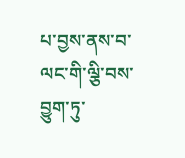པ་བྱས་ནས་བ་ལང་གི་ལྕི་བས་བྱུག་ཏུ་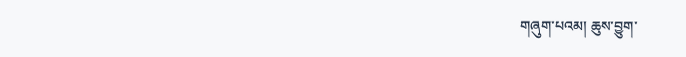གཞུག་པའམ། ཆུས་བྱུག་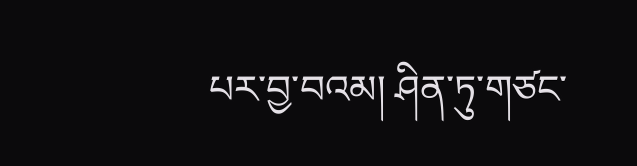པར་བྱ་བའམ། ཤིན་ཏུ་གཙང་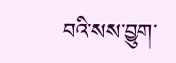བའི་སས་བྱུག་